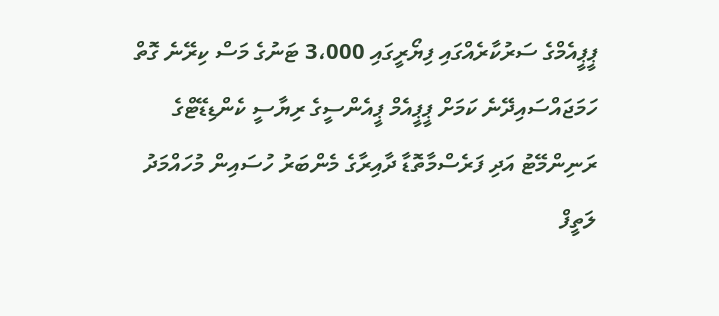ޕީޕީއެމްގެ ސަރުކާރެއްގައި ފިޔޯރީގައި 3،000 ޓަނުގެ މަސް ކިރޭނެ ގޮތް ހަމަޖައްސައިދޭނެ ކަމަށް ޕީޕީއެމް ޕީއެންސީގެ ރިޔާސީ ކެންޑިޑޭޓްގެ ރަނިންމޭޓު އަދި ފަރެސްމާތޮޑާ ދާއިރާގެ މެންބަރު ހުސައިން މުހައްމަދު ލަތީފް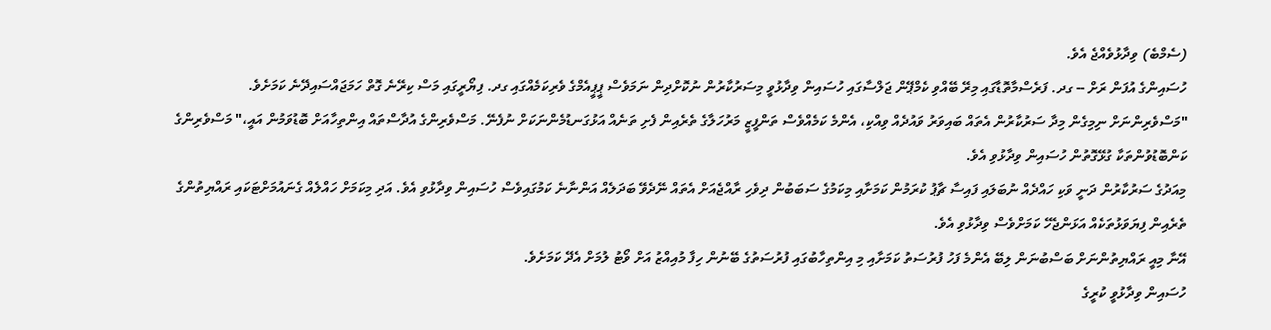(ސެމްބެ) ވިދާޅުވެއްޖެ އެވެ.
ހުސައިންގެ އުފަން ރަށް -- ގދ. ފަރެސްމާތޮޑާގައި މިރޭ ބޭއްވި ކެމްޕޭން ޖަލްސާގައި ހުސައިން ވިދާޅުވީ މިސަރުކާރުން ނުކޮށްދިން ނަމަވެސް ޕީޕީއެމްގެ ވެރިކަމެއްގައި ގދ. ފިޔޯރީގައި މަސް ކިރޭނެ ގޮތް ހަމަޖައްސައިދޭނެ ކަމަށެވެ.
"މަސްވެރިންނަށް ނިމިގެން މިދާ ސަރުކާރުން އެތައް ބައިވަރު ވައުދެއް ވިއްކި، އެންމެ ކަމެއްވެސް ތަންފީޒީ މަރުހަލާގެ ތެރެއިން ފެށި ތަނެއް އަޅުގަނޑުމެންނަކަށް ނުފެނޭ. މަސްވެރިންގެ އުދާސްތައް އިންތިހާއަށް ބޮޑުވަމުން އައީ،" މަސްވެރިންގެ ކަންބޮޑުވުންތަކާ ގުޅޭގޮތުން ހުސައިން ވިދާޅުވި އެވެ.
މިއަދުގެ ސަރުކާރުން ދަނީ ވަކި ހައްދެއް ނުބަލައި ފައިސާ ޗާޕު ކުރަމުން ކަމަށާއި މިކަމުގެ ސަބަބުން ދިވެހި ރާއްޖެއަށް އެތައް ނޭދެވޭ ބަދަލެއް އަންނާނެ ކަމުގައިވެސް ހުސައިން ވިދާޅުވި އެވެ. އަދި މިކަމަށް ހައްލެއް ގެނައުމަށްޓަކައި ރައްޔިތުންގެ ތެރެއިން ފިޔަވަޅުތަކެއް އަޅަންޖެހޭ ކަމަށްވެސް ވިދާޅުވި އެވެ.
އޭނާ މިއީ ރައްޔިތުންނަށް ބަސްބުނަން ލިބޭ އެންމެ ފަހު ފުރުސަތު ކަމަށާއި މި އިންތިހާބުގައި ފުރުސަތުގެ ބޭނުން ހިފާ މުއިއްޒު އަށް ވޯޓު ލުމަށް އެދޭ ކަމަށެވެ.
ހުސައިން ވިދާޅުވީ ކުރީގެ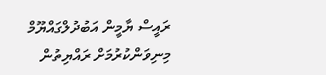ރައީސް ޔާމީން އަބުދުލްގައްޔޫމް މިނިވަންކުރުމަށް ރައްޔިތުން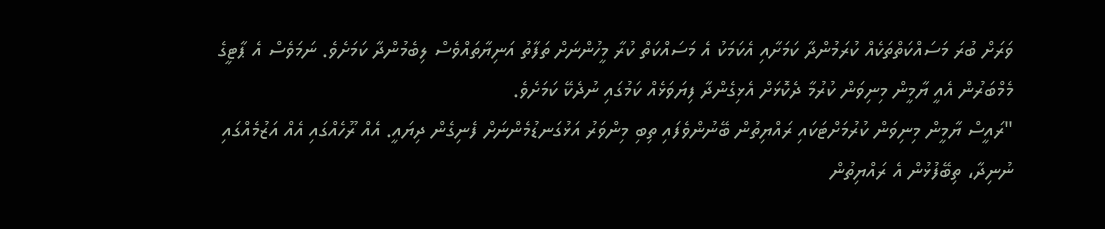ވަރަށް ބުރަ މަސައްކަތްތަކެއް ކުރަމުންދާ ކަމަށާއި އެކަމަކު އެ މަސައްކަތް ކުރާ މީހުންނަށް ތަފާތު އަނިޔާތައްވެސް ލިބެމުންދާ ކަމަށެވެ. ނަމަވެސް އެ ޕާޓީގެ މެމްބަރުން އެއީ ޔާމީން މިނިވަން ކުރުމާ ދެކޮޅަށް އެޅިގެންދާ ފިޔަވަޅެއް ކަމުގައި ނުދެކޭ ކަމަށެވެ.
"ރައީސް ޔާމީން މިނިވަން ކުރުމަށްޓަކައި ރައްޔިތުން ބޭނުންވެފައި ތިބި މިންވަރު އަޅުގަނޑުމެންނަށް ފެނިގެން ދިޔައީ. އެއް ރޫހެއްގައި އެއް އަޒުމެއްގައި ނުނިދާ، ތިބޭފުޅުން އެ ރައްޔިތުން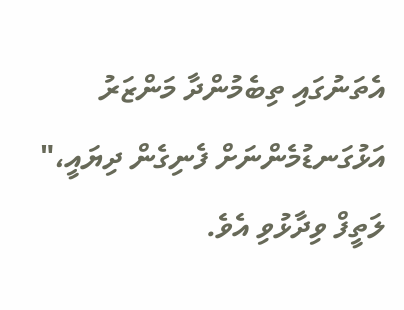އެތަނުގައި ތިބެމުންދާ މަންޒަރު އަޅުގަނޑުމެންނަށް ފެނިގެން ދިޔައީ،" ލަތީފް ވިދާޅުވި އެވެ.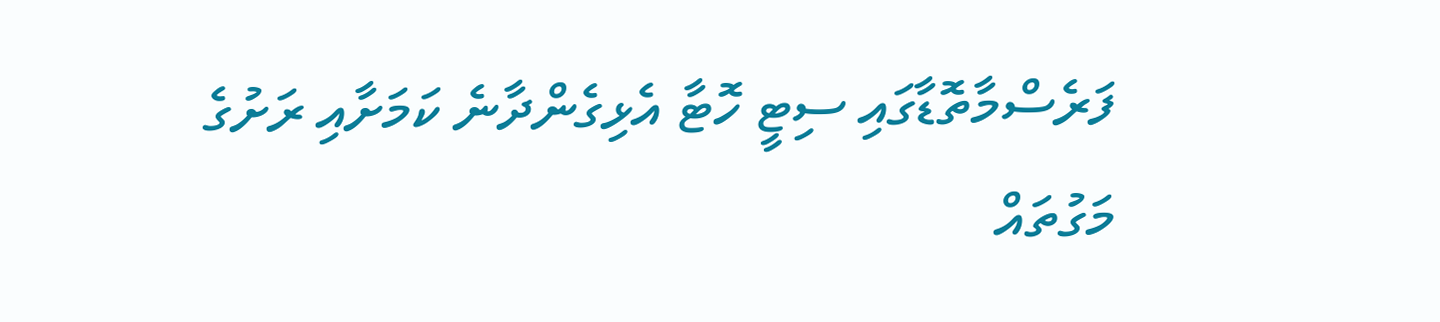ފަރެސްމާތޮޑާގައި ސިޓީ ހޮޓާ އެޅިގެންދާނެ ކަމަށާއި ރަށުގެ މަގުތައް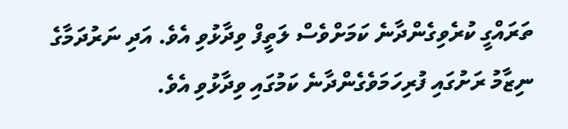ތަރައްގީ ކުރެވިގެންދާނެ ކަމަށްވެސް ލަތީފް ވިދާޅުވި އެވެ. އަދި ނަރުދަމާގެ ނިޒާމު ރަށުގައި ފުރިހަމަވެގެންދާނެ ކަމުގައި ވިދާޅުވި އެވެ.